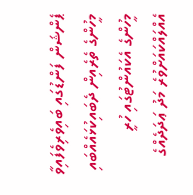ޕެންޝަން ފަންޑުގައި ބައިވެރިވެފައިވާ މީހުންގެ ތެރެއިން ދެބައިކުޅައެއްބައި މީހުންގެ އެކައުންޓުގައި ހުރީ އެއްލައްކައަށްވުރެ މަދު ޢަދަދެއްގެ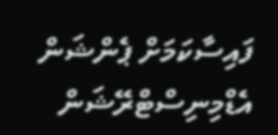ފައިސާކަމަށް ޕެންޝަން އެޑްމިނިސްޓްރޭޝަން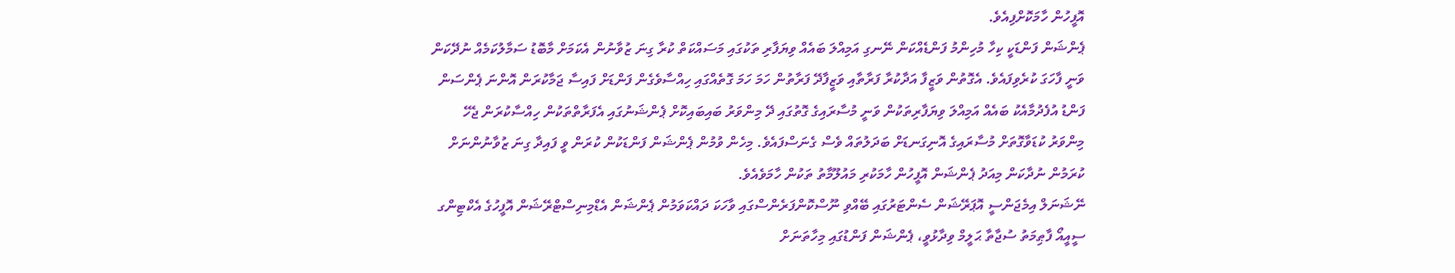އޮފީހުން ހާމަކޮށްފިއެވެ.
ޕެންޝަން ފަންޑަކީ ކިހާ މުހިންމު ފަންޑެއްކަން ނޭނގި އަމިއްލަ ބައެއް ވިޔަފާރި ތަކުގައި މަސައްކަތް ކުރާ ގިނަ ޒުވާނުން އެކަމަށް މާބޮޑު ސަމާލުކަމެއް ނުދޭކަން ވަނީ ފާހަގަ ކުރެވިފައެވެ. އެގޮތުން ވަޒީފާ އަދާކުރާ ފަރާތާއި ވަޒީފާދޭ ފަރާތުން ހަމަ ހަމަ ގޮތެއްގައި ހިއްސާވެގެން ފަންޑަށް ފައިސާ ޖަމާކުރަން އޮންނަ ޕެންސަން ފަންޑު އުފެދުމާއެކު ބައެއް އަމިއްލަ ވިޔަފާރިތަކުން ވަނީ މުސާރައިގެ ގޮތުގައި ދޭ މިންވަރު ބައިބައިކޮށް ޕެންޝަނުގައި އެފަރާތްތަކުން ހިއްސާކުރަން ޖެހޭ މިންވަރު ކުޑަވާގޮތަށް މުސާރައިގެ އޮނިގަނޑަށް ބަދަލުތައް ވެސް ގެނަސްފައެވެ. މިހެން ވުމުން ޕެންޝަން ފަންޑަކުން ކުރަން ވީ ފައިދާ ގިނަ ޒުވާނުންނަށް ކުރަމުން ނުދާކަން މިއަދު ޕެންޝަން އޮފީހުން ހާމަކުރި މައުލޫމާތު ތަކުން ހާމަވެއެވެ.
ނޭޝަނަލް އިމެޖަންސީ އޮޕަރޭޝަން ސެންޓަރުގައި ބޭއްވި ނޫސްކޮންފަރެންސްގައި ވާހަކަ ދައްކަވަމުން ޕެންޝަން އެޑްމިނިސްޓްރޭޝަން އޮފީހުގެ އެކްޓިންގ ސީއީއޯ ފާޠިމަތު ސުޖާތާ ޙަލީމް ވިދާޅުވީ، ޕެންޝަން ފަންޑުގައި މިހާތަނަށް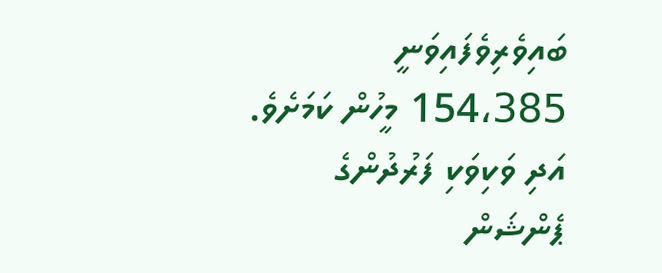ބައިވެރިވެފައިވަނީ 154،385 މީހުން ކަމަށެވެ. އަދި ވަކިވަކި ފަރުދުންގެ ޕެންޝަން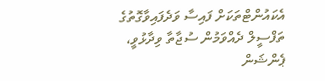އެކައުންޓްތަކަށް ފައިސާ ވަދެފައިވާގޮތުގެ ތަފްސީލް ދެއްވަމުން ސުޖާތާ ވިދާޅުވީ، ޕެންޝަން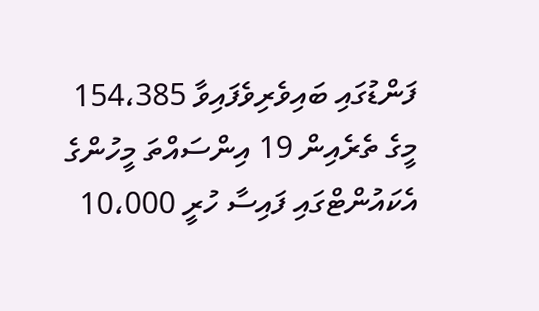ފަންޑުގައި ބައިވެރިވެފައިވާ 154،385 މީގެ ތެރެއިން 19 އިންސައްތަ މީހުންގެ އެކައުންޓްގައި ފައިސާ ހުރީ 10،000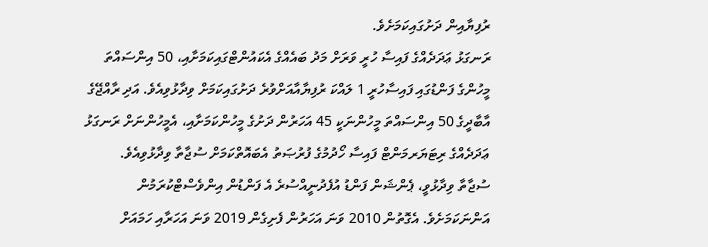ރުފިޔާއިން ދަށުގައިކަމަށެވެ.
ރަނގަޅު ޢަދަދެއްގެ ފައިސާ ހުރީ ވަރަށް މަދު ބައެއްގެ އެކައުންޓްގައިކަމަށާއި، 50 އިންސައްތަ މީހުންގެ ފަންޑުގައި ފައިސާހުރީ 1 ލައްކަ ރުފިޔާއާއަށްވުރެ ދަށުގައިކަމަށް ވިދާޅުވިއެވެ. އަދި ރާއްޖޭގެ އާބާދީގެ 50 އިންސައްތަ މީހުންނަކީ 45 އަހަރުން ދަށުގެ މީހުންކަމަށާއި، އެމީހުންނަށް ރަނގަޅު ޢަދަދެއްގެ ރިޓަޔަރމަންޓް ފައިސާ ހޯދުމުގެ ފުރުޞަތު އެބައޮތްކަމަށް ސުޖާތާ ވިދާޅުވިއެވެ.
ސުޖާތާ ވިދާޅުވީ، ޕެންޝަން ފަންޑު އުފެދުނީއްސުރެ އެ ފަންޑުން އިންވެސްޓްކުރަމުން އަންނަކަމަށެވެ. އެގޮތުން 2010 ވަނަ އަހަރުން ފެށިގެން 2019 ވަނަ އަހަރާއި ހަމައަށް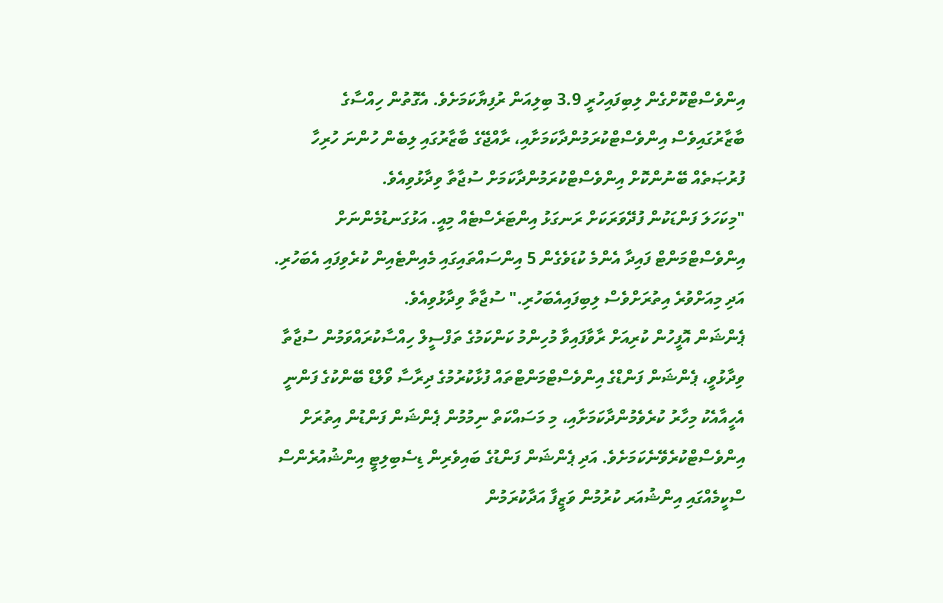އިންވެސްޓްކޮށްގެން ލިބިފައިހުރީ 3.9 ބިލިއަން ރުފިޔާކަމަށެވެ. އެގޮތުން ހިއްސާގެ ބާޒާރުގައިވެސް އިންވެސްޓްކުރަމުންދާކަމަށާއި، ރާއްޖޭގެ ބާޒާރުގައި ލިބެން ހުންނަ ހުރިހާ ފުރުޞަތެއް ބޭނުންކޮށް އިންވެސްޓްކުރަމުންދާކަމަށް ސުޖާތާ ވިދާޅުވިއެވެ.
"މިކަހަލަ ފަންޑަކުން ފުދޭވަރަކަށް ރަނގަޅު އިންޓަރެސްޓެއް މިއީ. އަޅުގަނޑުމެންނަށް އިންވެސްޓްމަންޓް ފައިދާ އެންމެ ކުޑަވެގެން 5 އިންސައްތައިގައި މެއިންޓެއިން ކުރެވިފައި އެބަހުރި. އަދި މިއަށްވުރެ އިތުރަށްވެސް ލިބިފައިއެބަހުރި." ސުޖާތާ ވިދާޅުވިއެވެ.
ޕެންޝަން އޮފީހުން ކުރިއަށް ރާވާފައިވާ މުހިންމު ކަންކަމުގެ ތަފްސީލް ހިއްސާކުރައްވަމުން ސުޖާތާ ވިދާޅުވީ، ޕެންޝަން ފަންޑްގެ އިންވެސްޓްމަންޓްތައް ފުޅާކުރުމުގެ ދިރާސާ ވޯލްޑް ބޭންކުގެ ފަންނީ އެހީއާއެކު މިހާރު ކުރެވެމުންދާކަމަށާއި، މި މަސައްކަތް ނިމުމުން ޕެންޝަން ފަންޑުން އިތުރަށް އިންވެސްޓްކުރެވޭނެކަމަށެވެ. އަދި ޕެންޝަން ފަންޑުގެ ބައިވެރިން ޑިސެބިލިޓީ އިންޝުއުރެންސް ސްކީމެއްގައި އިންޝުއަރ ކުރުމުން ވަޒީފާ އަދާކުރަމުން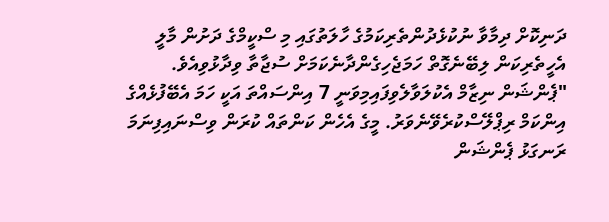ދަނިކޮށް ދިމާވާ ނުކުޅެދުންތެރިކަމުގެ ހާލަތުގައި މި ސްކީމްގެ ދަށުން މާލީ އެހީތެރިކަން ލިބޭނެގޮތް ހަމަޖެހިގެންދާނެކަމަށް ސުޖާތާ ވިދާޅުވިއެވެ.
"ޕެންޝަން ނިޒާމް އެކުލަވާލެވިފައިމިވަނީ 7 އިންސައްތަ އަކީ ހަމަ އެބޭފުޅެއްގެ އިންކަމް ރިޕްލޭސްކުރެވޭނެވަރު. މީގެ އެހެން ކަންތައް ކުރަން ވިސްނައިފިނަމަ ރަނގަޅު ޕެންޝަން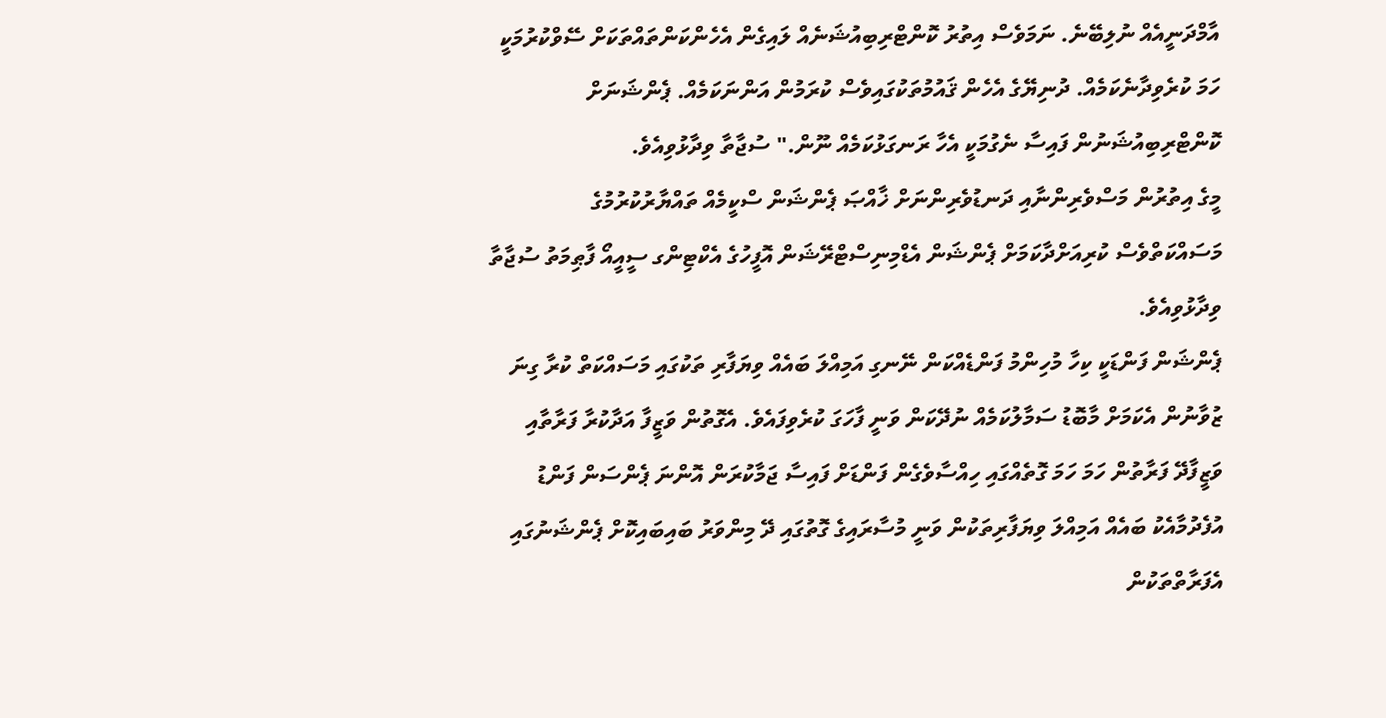އާމްދަނީއެއް ނުލިބޭނެ. ނަމަވެސް އިތުރު ކޮންޓްރިބިއުޝަނެއް ލައިގެން އެހެންކަންތައްތަކަށް ސޭވްކުރުމަކީ ހަމަ ކުރެވިދާނެކަމެއް. ދުނިޔޭގެ އެހެން ޤައުމުތަކުގައިވެސް ކުރަމުން އަންނަކަމެއް. ޕެންޝަނަށް ކޮންޓްރިބިއުޝަނުން ފައިސާ ނެގުމަކީ އެހާ ރަނގަޅުކަމެއް ނޫން." ސުޖާތާ ވިދާޅުވިއެވެ.
މީގެ އިތުރުން މަސްވެރިންނާއި ދަނޑުވެރިންނަށް ޚާއްޞަ ޕެންޝަން ސްކީމެއް ތައްޔާރުކުރުމުގެ މަސައްކަތްވެސް ކުރިއަށްދާކަމަށް ޕެންޝަން އެޑްމިނިސްޓްރޭޝަން އޮފީހުގެ އެކްޓިންގ ސީއީއޯ ފާޠިމަތު ސުޖާތާ ވިދާޅުވިއެވެ.
ޕެންޝަން ފަންޑަކީ ކިހާ މުހިންމު ފަންޑެއްކަން ނޭނގި އަމިއްލަ ބައެއް ވިޔަފާރި ތަކުގައި މަސައްކަތް ކުރާ ގިނަ ޒުވާނުން އެކަމަށް މާބޮޑު ސަމާލުކަމެއް ނުދޭކަން ވަނީ ފާހަގަ ކުރެވިފައެވެ. އެގޮތުން ވަޒީފާ އަދާކުރާ ފަރާތާއި ވަޒީފާދޭ ފަރާތުން ހަމަ ހަމަ ގޮތެއްގައި ހިއްސާވެގެން ފަންޑަށް ފައިސާ ޖަމާކުރަން އޮންނަ ޕެންސަން ފަންޑު އުފެދުމާއެކު ބައެއް އަމިއްލަ ވިޔަފާރިތަކުން ވަނީ މުސާރައިގެ ގޮތުގައި ދޭ މިންވަރު ބައިބައިކޮށް ޕެންޝަނުގައި އެފަރާތްތަކުން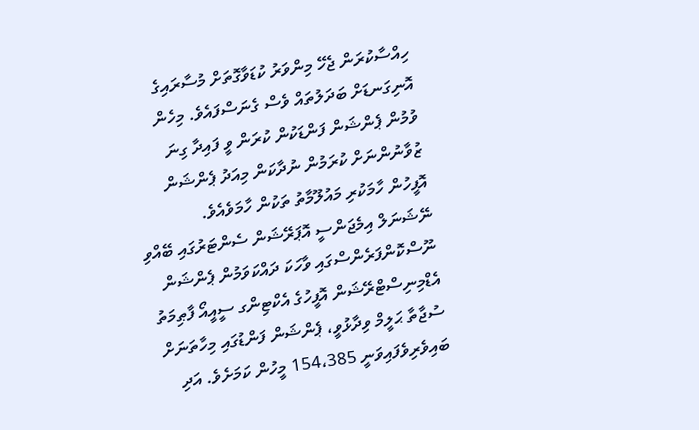ހިއްސާކުރަން ޖެހޭ މިންވަރު ކުޑަވާގޮތަށް މުސާރައިގެ އޮނިގަނޑަށް ބަދަލުތައް ވެސް ގެނަސްފައެވެ. މިހެން ވުމުން ޕެންޝަން ފަންޑަކުން ކުރަން ވީ ފައިދާ ގިނަ ޒުވާނުންނަށް ކުރަމުން ނުދާކަން މިއަދު ޕެންޝަން އޮފީހުން ހާމަކުރި މައުލޫމާތު ތަކުން ހާމަވެއެވެ.
ނޭޝަނަލް އިމެޖަންސީ އޮޕަރޭޝަން ސެންޓަރުގައި ބޭއްވި ނޫސްކޮންފަރެންސްގައި ވާހަކަ ދައްކަވަމުން ޕެންޝަން އެޑްމިނިސްޓްރޭޝަން އޮފީހުގެ އެކްޓިންގ ސީއީއޯ ފާޠިމަތު ސުޖާތާ ޙަލީމް ވިދާޅުވީ، ޕެންޝަން ފަންޑުގައި މިހާތަނަށް ބައިވެރިވެފައިވަނީ 154،385 މީހުން ކަމަށެވެ. އަދި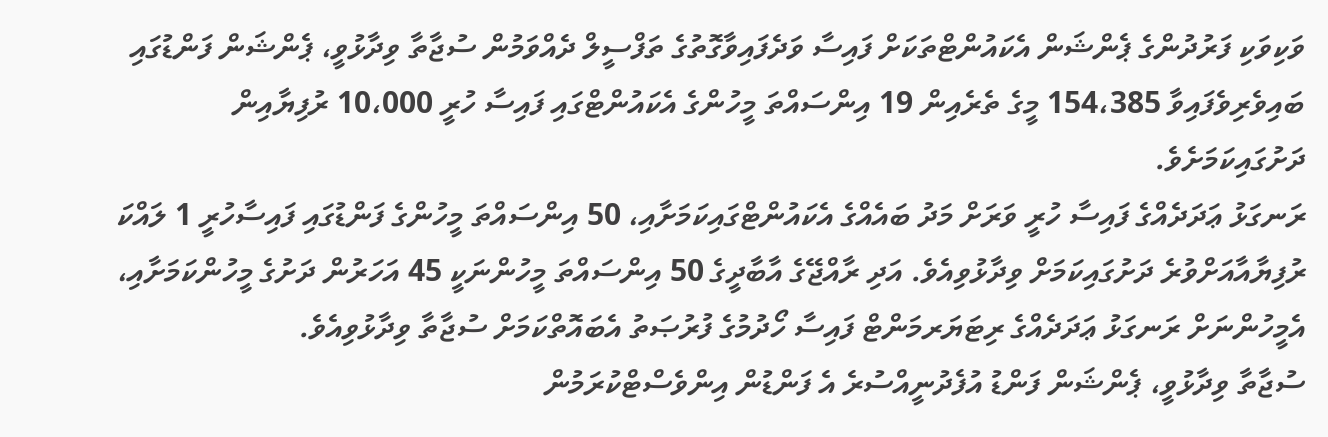ވަކިވަކި ފަރުދުންގެ ޕެންޝަން އެކައުންޓްތަކަށް ފައިސާ ވަދެފައިވާގޮތުގެ ތަފްސީލް ދެއްވަމުން ސުޖާތާ ވިދާޅުވީ، ޕެންޝަން ފަންޑުގައި ބައިވެރިވެފައިވާ 154،385 މީގެ ތެރެއިން 19 އިންސައްތަ މީހުންގެ އެކައުންޓްގައި ފައިސާ ހުރީ 10،000 ރުފިޔާއިން ދަށުގައިކަމަށެވެ.
ރަނގަޅު ޢަދަދެއްގެ ފައިސާ ހުރީ ވަރަށް މަދު ބައެއްގެ އެކައުންޓްގައިކަމަށާއި، 50 އިންސައްތަ މީހުންގެ ފަންޑުގައި ފައިސާހުރީ 1 ލައްކަ ރުފިޔާއާއަށްވުރެ ދަށުގައިކަމަށް ވިދާޅުވިއެވެ. އަދި ރާއްޖޭގެ އާބާދީގެ 50 އިންސައްތަ މީހުންނަކީ 45 އަހަރުން ދަށުގެ މީހުންކަމަށާއި، އެމީހުންނަށް ރަނގަޅު ޢަދަދެއްގެ ރިޓަޔަރމަންޓް ފައިސާ ހޯދުމުގެ ފުރުޞަތު އެބައޮތްކަމަށް ސުޖާތާ ވިދާޅުވިއެވެ.
ސުޖާތާ ވިދާޅުވީ، ޕެންޝަން ފަންޑު އުފެދުނީއްސުރެ އެ ފަންޑުން އިންވެސްޓްކުރަމުން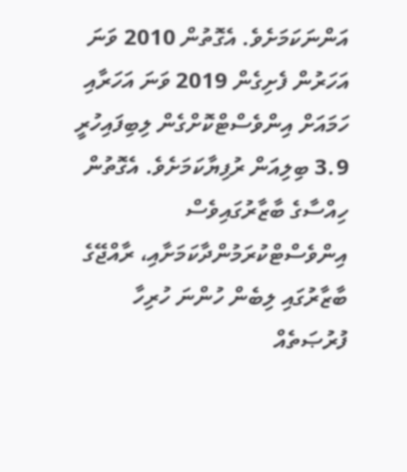އަންނަކަމަށެވެ. އެގޮތުން 2010 ވަނަ އަހަރުން ފެށިގެން 2019 ވަނަ އަހަރާއި ހަމައަށް އިންވެސްޓްކޮށްގެން ލިބިފައިހުރީ 3.9 ބިލިއަން ރުފިޔާކަމަށެވެ. އެގޮތުން ހިއްސާގެ ބާޒާރުގައިވެސް އިންވެސްޓްކުރަމުންދާކަމަށާއި، ރާއްޖޭގެ ބާޒާރުގައި ލިބެން ހުންނަ ހުރިހާ ފުރުޞަތެއް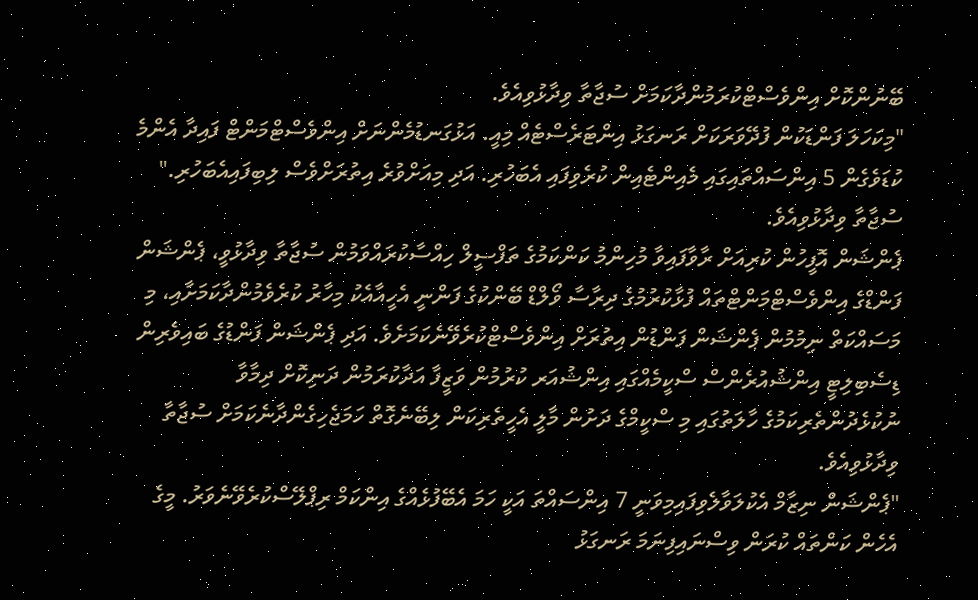ބޭނުންކޮށް އިންވެސްޓްކުރަމުންދާކަމަށް ސުޖާތާ ވިދާޅުވިއެވެ.
"މިކަހަލަ ފަންޑަކުން ފުދޭވަރަކަށް ރަނގަޅު އިންޓަރެސްޓެއް މިއީ. އަޅުގަނޑުމެންނަށް އިންވެސްޓްމަންޓް ފައިދާ އެންމެ ކުޑަވެގެން 5 އިންސައްތައިގައި މެއިންޓެއިން ކުރެވިފައި އެބަހުރި. އަދި މިއަށްވުރެ އިތުރަށްވެސް ލިބިފައިއެބަހުރި." ސުޖާތާ ވިދާޅުވިއެވެ.
ޕެންޝަން އޮފީހުން ކުރިއަށް ރާވާފައިވާ މުހިންމު ކަންކަމުގެ ތަފްސީލް ހިއްސާކުރައްވަމުން ސުޖާތާ ވިދާޅުވީ، ޕެންޝަން ފަންޑްގެ އިންވެސްޓްމަންޓްތައް ފުޅާކުރުމުގެ ދިރާސާ ވޯލްޑް ބޭންކުގެ ފަންނީ އެހީއާއެކު މިހާރު ކުރެވެމުންދާކަމަށާއި، މި މަސައްކަތް ނިމުމުން ޕެންޝަން ފަންޑުން އިތުރަށް އިންވެސްޓްކުރެވޭނެކަމަށެވެ. އަދި ޕެންޝަން ފަންޑުގެ ބައިވެރިން ޑިސެބިލިޓީ އިންޝުއުރެންސް ސްކީމެއްގައި އިންޝުއަރ ކުރުމުން ވަޒީފާ އަދާކުރަމުން ދަނިކޮށް ދިމާވާ ނުކުޅެދުންތެރިކަމުގެ ހާލަތުގައި މި ސްކީމްގެ ދަށުން މާލީ އެހީތެރިކަން ލިބޭނެގޮތް ހަމަޖެހިގެންދާނެކަމަށް ސުޖާތާ ވިދާޅުވިއެވެ.
"ޕެންޝަން ނިޒާމް އެކުލަވާލެވިފައިމިވަނީ 7 އިންސައްތަ އަކީ ހަމަ އެބޭފުޅެއްގެ އިންކަމް ރިޕްލޭސްކުރެވޭނެވަރު. މީގެ އެހެން ކަންތައް ކުރަން ވިސްނައިފިނަމަ ރަނގަޅު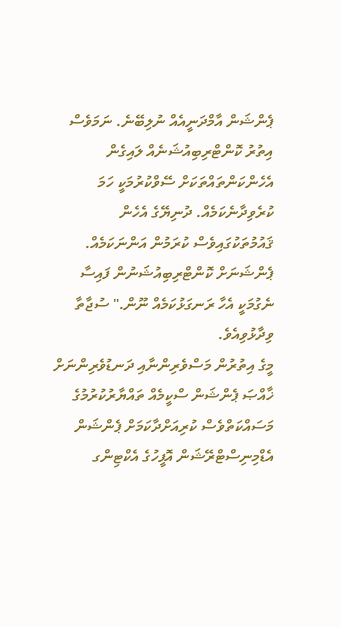ޕެންޝަން އާމްދަނީއެއް ނުލިބޭނެ. ނަމަވެސް އިތުރު ކޮންޓްރިބިއުޝަނެއް ލައިގެން އެހެންކަންތައްތަކަށް ސޭވްކުރުމަކީ ހަމަ ކުރެވިދާނެކަމެއް. ދުނިޔޭގެ އެހެން ޤައުމުތަކުގައިވެސް ކުރަމުން އަންނަކަމެއް. ޕެންޝަނަށް ކޮންޓްރިބިއުޝަނުން ފައިސާ ނެގުމަކީ އެހާ ރަނގަޅުކަމެއް ނޫން." ސުޖާތާ ވިދާޅުވިއެވެ.
މީގެ އިތުރުން މަސްވެރިންނާއި ދަނޑުވެރިންނަށް ޚާއްޞަ ޕެންޝަން ސްކީމެއް ތައްޔާރުކުރުމުގެ މަސައްކަތްވެސް ކުރިއަށްދާކަމަށް ޕެންޝަން އެޑްމިނިސްޓްރޭޝަން އޮފީހުގެ އެކްޓިންގ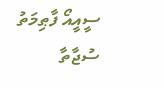ސީއީއޯ ފާޠިމަތު ސުޖާތާ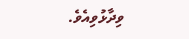ވިދާޅުވިއެވެ.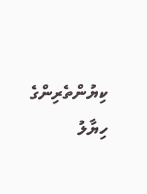ކިޔުންތެރިންގެ ހިޔާލު